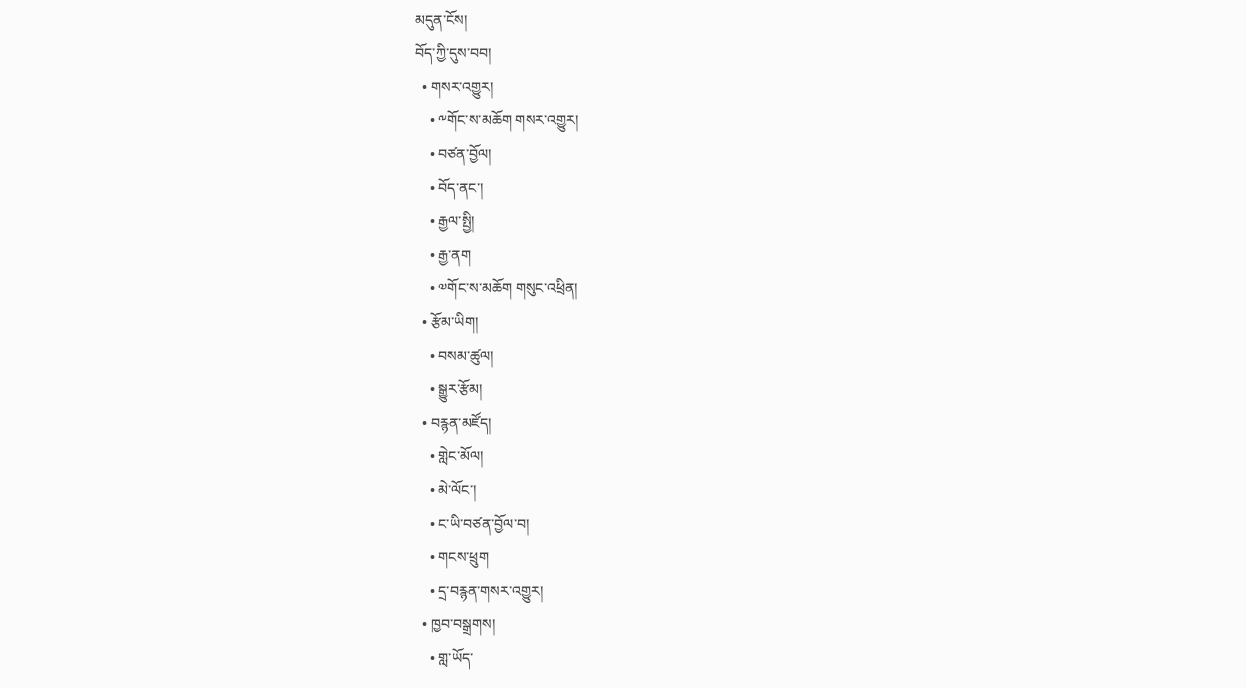མདུན་ངོས།
བོད་ཀྱི་དུས་བབ།
  • གསར་འགྱུར།
    • ༸གོང་ས་མཆོག གསར་འགྱུར།
    • བཙན་བྱོལ།
    • བོད་ནང་།
    • རྒྱལ་སྤྱི།
    • རྒྱ་ནག
    • ༧གོང་ས་མཆོག གསུང་འཕྲིན།
  • རྩོམ་ཡིག།
    • བསམ་ཚུལ།
    • སྒྱུར་རྩོམ།
  • བརྙན་མཛོད།
    • གླེང་མོལ།
    • མེ་ལོང་།
    • ང་ཡི་བཙན་བྱོལ་བ།
    • གངས་ཕྲུག
    • དྲ་བརྙན་གསར་འགྱུར།
  • ཁྱབ་བསྒྲགས།
    • གླ་ཡོད་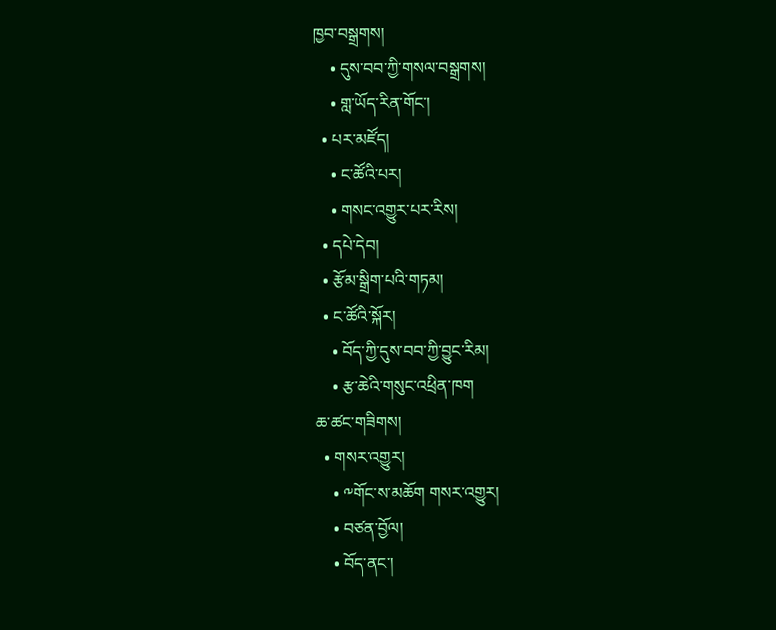ཁྱབ་བསྒྲགས།
    • དུས་བབ་ཀྱི་གསལ་བསྒྲགས།
    • གླ་ཡོད་རིན་གོང་།
  • པར་མཛོད།
    • ང་ཚོའི་པར།
    • གསང་འགྱུར་པར་རིས།
  • དཔེ་དེབ།
  • རྩོམ་སྒྲིག་པའི་གཏམ།
  • ང་ཚོའི་སྐོར།
    • བོད་ཀྱི་དུས་བབ་ཀྱི་བྱུང་རིམ།
    • རྩ་ཆེའི་གསུང་འཕྲིན་ཁག
ཆ་ཚང་གཟིགས།
  • གསར་འགྱུར།
    • ༸གོང་ས་མཆོག གསར་འགྱུར།
    • བཙན་བྱོལ།
    • བོད་ནང་།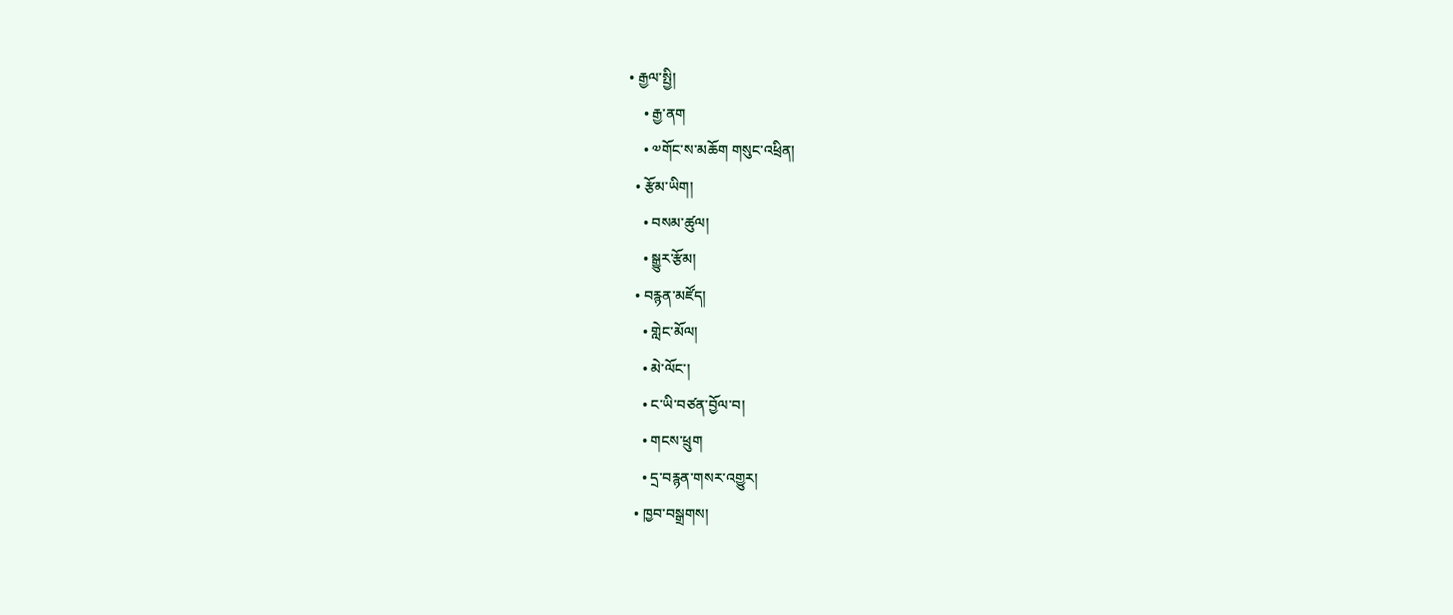• རྒྱལ་སྤྱི།
    • རྒྱ་ནག
    • ༧གོང་ས་མཆོག གསུང་འཕྲིན།
  • རྩོམ་ཡིག།
    • བསམ་ཚུལ།
    • སྒྱུར་རྩོམ།
  • བརྙན་མཛོད།
    • གླེང་མོལ།
    • མེ་ལོང་།
    • ང་ཡི་བཙན་བྱོལ་བ།
    • གངས་ཕྲུག
    • དྲ་བརྙན་གསར་འགྱུར།
  • ཁྱབ་བསྒྲགས།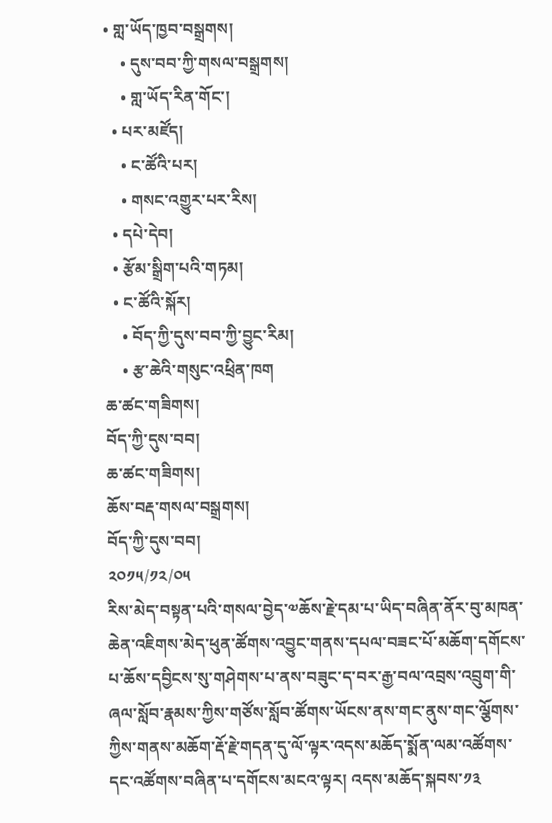• གླ་ཡོད་ཁྱབ་བསྒྲགས།
    • དུས་བབ་ཀྱི་གསལ་བསྒྲགས།
    • གླ་ཡོད་རིན་གོང་།
  • པར་མཛོད།
    • ང་ཚོའི་པར།
    • གསང་འགྱུར་པར་རིས།
  • དཔེ་དེབ།
  • རྩོམ་སྒྲིག་པའི་གཏམ།
  • ང་ཚོའི་སྐོར།
    • བོད་ཀྱི་དུས་བབ་ཀྱི་བྱུང་རིམ།
    • རྩ་ཆེའི་གསུང་འཕྲིན་ཁག
ཆ་ཚང་གཟིགས།
བོད་ཀྱི་དུས་བབ།
ཆ་ཚང་གཟིགས།
ཆོས་བརྡ་གསལ་བསྒྲགས།
བོད་ཀྱི་དུས་བབ།
༢༠༡༥/༡༢/༠༥
རིས་མེད་བསྟན་པའི་གསལ་བྱེད་༧ཆོས་རྗེ་དམ་པ་ཡིད་བཞིན་ནོར་བུ་མཁན་ཆེན་འཇིགས་མེད་ཕུན་ཚོགས་འབྱུང་གནས་དཔལ་བཟང་པོ་མཆོག་དགོངས་པ་ཆོས་དབྱིངས་སུ་གཤེགས་པ་ནས་བཟུང་ད་བར་རྒྱ་བལ་འབྲས་འབྲུག་གི་ཞལ་སློབ་རྣམས་ཀྱིས་གཙོས་སློབ་ཚོགས་ཡོངས་ནས་གང་ནུས་གང་ལྕོགས་ཀྱིས་གནས་མཆོག་རྡོ་རྗེ་གདན་དུ་ལོ་ལྟར་འདས་མཆོད་སྨོན་ལམ་འཚོགས་དང་འཚོགས་བཞིན་པ་དགོངས་མངའ་ལྟར། འདས་མཆོད་སྐབས་༡༣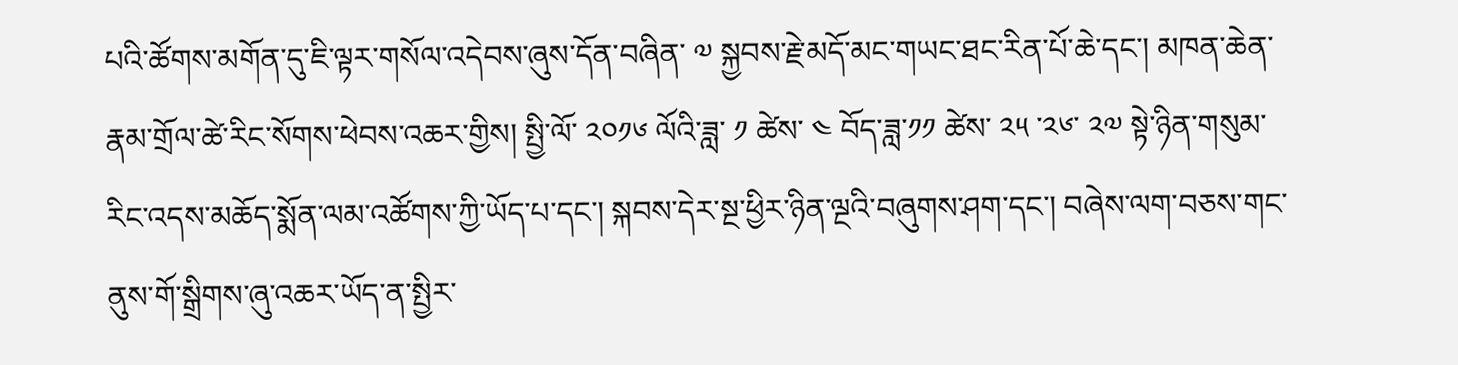པའི་ཚོགས་མགོན་དུ་ཇི་ལྟར་གསོལ་འདེབས་ཞུས་དོན་བཞིན་ ༧ སྐྱབས་རྗེ་མདོ་མང་གཡང་ཐང་རིན་པོ་ཆེ་དང་། མཁན་ཆེན་རྣམ་གྲོལ་ཚེ་རིང་སོགས་ཕེབས་འཆར་གྱིས། སྤྱི་ལོ་ ༢༠༡༦ ལོའི་ཟླ་ ༡ ཚེས་ ༤ བོད་ཟླ་༡༡ ཚེས་ ༢༥ ་༢༦་ ༢༧ སྟེ་ཉིན་གསུམ་རིང་འདས་མཆོད་སྨོན་ལམ་འཚོགས་ཀྱི་ཡོད་པ་དང་། སྐབས་དེར་སྔ་ཕྱིར་ཉིན་ལྔའི་བཞུགས་ཤག་དང་། བཞེས་ལག་བཅས་གང་ནུས་གོ་སྒྲིགས་ཞུ་འཆར་ཡོད་ན་སྤྱིར་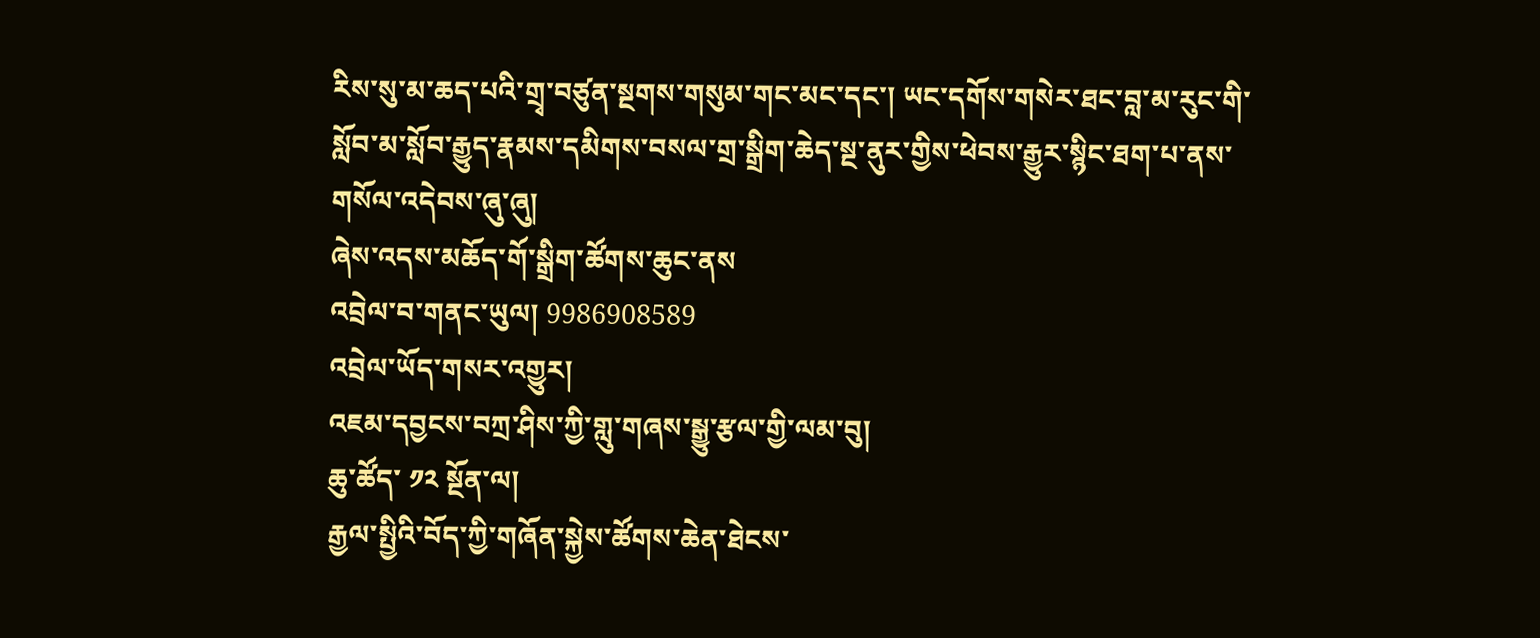རིས་སུ་མ་ཆད་པའི་གྲྭ་བཙུན་སྔགས་གསུམ་གང་མང་དང་། ཡང་དགོས་གསེར་ཐང་བླ་མ་རུང་གི་སློབ་མ་སློབ་རྒྱུད་རྣམས་དམིགས་བསལ་གྲ་སྒྲིག་ཆེད་སྔ་ནུར་གྱིས་ཕེབས་རྒྱུར་སྙིང་ཐག་པ་ནས་གསོལ་འདེབས་ཞུ་ཞུ།
ཞེས་འདས་མཆོད་གོ་སྒྲིག་ཚོགས་ཆུང་ནས
འབྲེལ་བ་གནང་ཡུལ། 9986908589
འབྲེལ་ཡོད་གསར་འགྱུར།
འཇམ་དབྱངས་བཀྲ་ཤིས་ཀྱི་གླུ་གཞས་སྒྱུ་རྩལ་གྱི་ལམ་བུ།
ཆུ་ཚོད་ ༡༢ སྔོན་ལ།
རྒྱལ་སྤྱིའི་བོད་ཀྱི་གཞོན་སྐྱེས་ཚོགས་ཆེན་ཐེངས་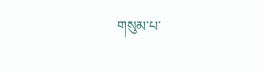གསུམ་པ་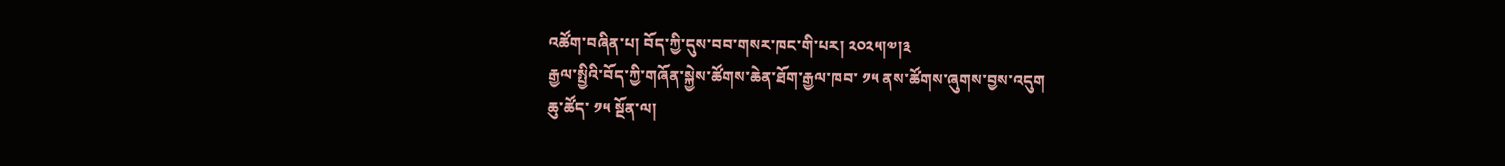འཚོག་བཞིན་པ། བོད་ཀྱི་དུས་བབ་གསར་ཁང་གི་པར། ༢༠༢༥།༧།༣
རྒྱལ་སྤྱིའི་བོད་ཀྱི་གཞོན་སྐྱེས་ཚོགས་ཆེན་ཐོག་རྒྱལ་ཁབ་ ༡༥ ནས་ཚོགས་ཞུགས་བྱས་འདུག
ཆུ་ཚོད་ ༡༥ སྔོན་ལ།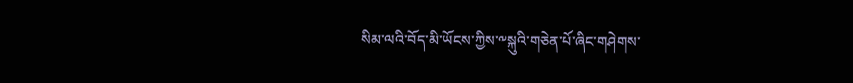སིམ་ལའི་བོད་མི་ཡོངས་ཀྱིས་༸སྐུའི་གཅེན་པོ་ཞིང་གཤེགས་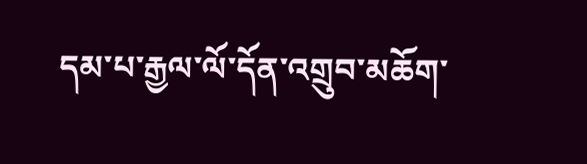དམ་པ་རྒྱལ་ལོ་དོན་འགྲུབ་མཆོག་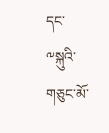དང་༸སྐུའི་གཅུང་མོ་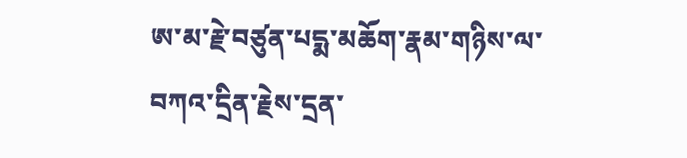ཨ་མ་རྗེ་བཙུན་པདྨ་མཆོག་རྣམ་གཉིས་ལ་བཀའ་དྲིན་རྗེས་དྲན་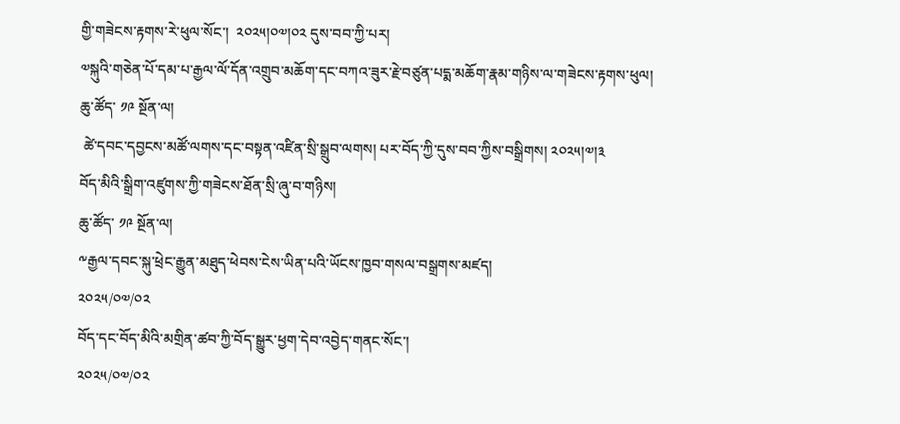གྱི་གཟེངས་རྟགས་རེ་ཕུལ་སོང་།  ༢༠༢༥།༠༧།༠༢ དུས་བབ་ཀྱི་པར།
༧སྐུའི་གཅེན་པོ་དམ་པ་རྒྱལ་ལོ་དོན་འགྲུབ་མཆོག་དང་བཀའ་ཟུར་རྗེ་བཙུན་པདྨ་མཆོག་རྣམ་གཉིས་ལ་གཟེངས་རྟགས་ཕུལ།
ཆུ་ཚོད་ ༡༩ སྔོན་ལ།
 ཚེ་དབང་དབྱངས་མཚོ་ལགས་དང་བསྟན་འཛིན་སྲི་སྒྲུབ་ལགས། པར་བོད་ཀྱི་དུས་བབ་ཀྱིས་བསྒྲིགས། ༢༠༢༥།༧།༣
བོད་མིའི་སྒྲིག་འཛུགས་ཀྱི་གཟེངས་ཐོན་སྲི་ཞུ་བ་གཉིས།
ཆུ་ཚོད་ ༡༩ སྔོན་ལ།
༸རྒྱལ་དབང་སྐུ་ཕྲེང་རྒྱུན་མཐུད་ཕེབས་ངེས་ཡིན་པའི་ཡོངས་ཁྱབ་གསལ་བསྒྲགས་མཛད།
༢༠༢༥/༠༧/༠༢
བོད་དང་བོད་མིའི་མགྲིན་ཚབ་ཀྱི་བོད་སྒྱུར་ཕྱག་དེབ་འབྱེད་གནང་སོང་།
༢༠༢༥/༠༧/༠༢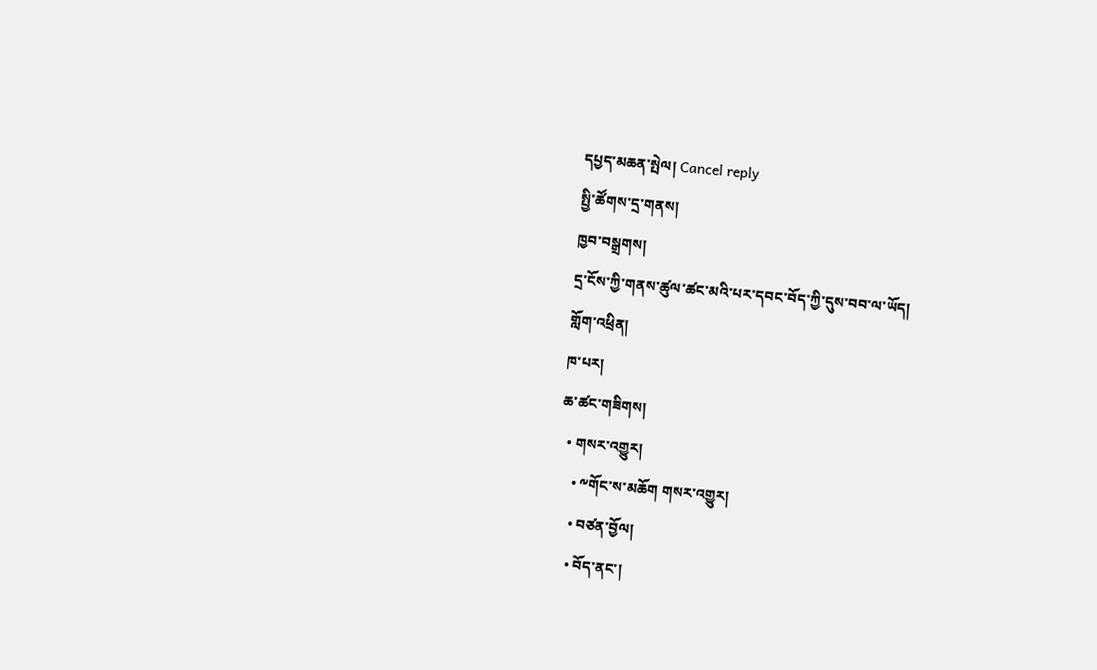དཔྱད་མཆན་སྤེལ། Cancel reply
སྤྱི་ཚོགས་དྲ་གནས།
ཁྱབ་བསྒྲགས།
དྲ་ངོས་ཀྱི་གནས་ཚུལ་ཚང་མའི་པར་དབང་བོད་ཀྱི་དུས་བབ་ལ་ཡོད།
གློག་འཕྲིན།
ཁ་པར།
ཆ་ཚང་གཟིགས།
  • གསར་འགྱུར།
    • ༸གོང་ས་མཆོག གསར་འགྱུར།
    • བཙན་བྱོལ།
    • བོད་ནང་།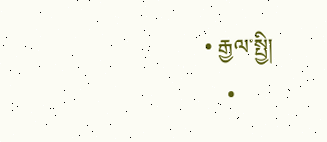• རྒྱལ་སྤྱི།
    •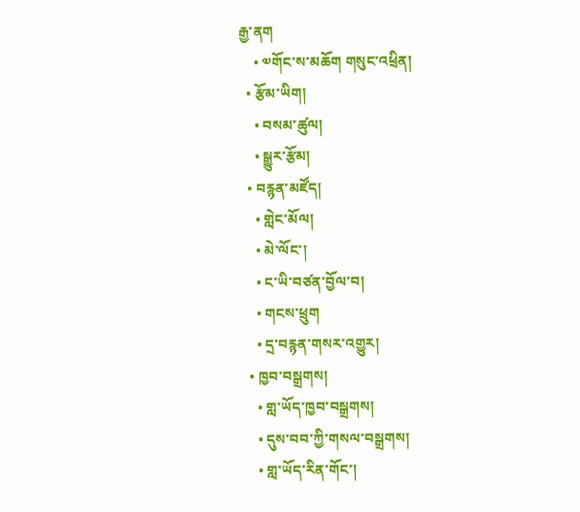རྒྱ་ནག
    • ༧གོང་ས་མཆོག གསུང་འཕྲིན།
  • རྩོམ་ཡིག།
    • བསམ་ཚུལ།
    • སྒྱུར་རྩོམ།
  • བརྙན་མཛོད།
    • གླེང་མོལ།
    • མེ་ལོང་།
    • ང་ཡི་བཙན་བྱོལ་བ།
    • གངས་ཕྲུག
    • དྲ་བརྙན་གསར་འགྱུར།
  • ཁྱབ་བསྒྲགས།
    • གླ་ཡོད་ཁྱབ་བསྒྲགས།
    • དུས་བབ་ཀྱི་གསལ་བསྒྲགས།
    • གླ་ཡོད་རིན་གོང་།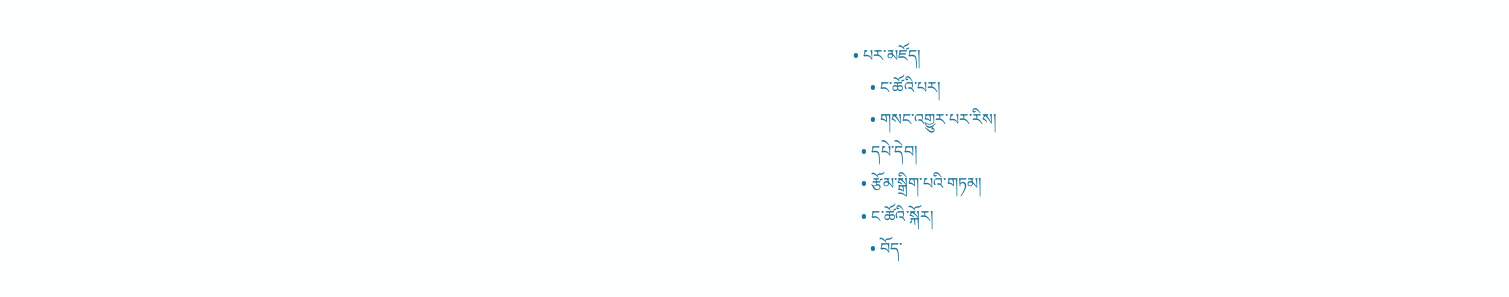• པར་མཛོད།
    • ང་ཚོའི་པར།
    • གསང་འགྱུར་པར་རིས།
  • དཔེ་དེབ།
  • རྩོམ་སྒྲིག་པའི་གཏམ།
  • ང་ཚོའི་སྐོར།
    • བོད་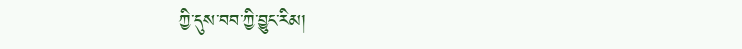ཀྱི་དུས་བབ་ཀྱི་བྱུང་རིམ།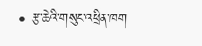• རྩ་ཆེའི་གསུང་འཕྲིན་ཁག